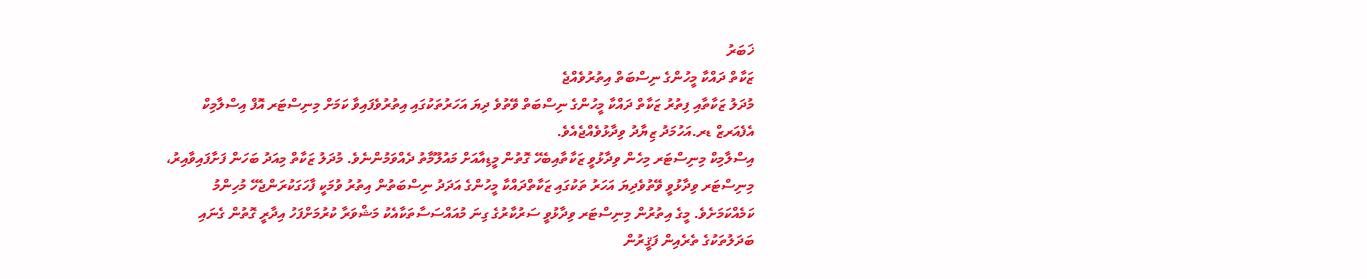ޚަބަރު
ޒަކާތް ދައްކާ މީހުންގެ ނިސްބަތް އިތުރުވެއްޖެ
މުދަލު ޒަކާތާއި ފިތުރު ޒަކާތް ދައްކާ މީހުންގެ ނިސްބަތް ވޭތުވެ ދިޔަ އަހަރުތަކުގައި އިތުރުވެފައިވާ ކަމަށް މިނިސްޓަރ އޮފް އިސްލާމިކް އެފެއަރޒް ޑރ.އަހުމަދު ޒިޔާދު ވިދާޅުވެއްޖެއެވެ.
އިސްލާމިކް މިނިސްޓަރ މިހެން ވިދާޅުވީ ޒަކާތާއިބެހޭ ގޮތުން މީޑިއާއަށް މައުލޫމާތު ދެއްވަމުންނެވެ. މުދަލު ޒަކާތް މިއަދު ބަހަން ފަށާފައިވާއިރު، މިނިސްޓަރ ވިދާޅުވީ ވޭތުވެދިޔަ އަހަރު ތަކުގައި ޒަކާތްދައްކާ މީހުންގެ އަދަދު ނިސްބަތުން އިތުރު ވުމަކީ ފާހަގަކުރަންޖެހޭ މުހިންމު ކަމެއްކަމަށެވެ. މީގެ އިތުރުން މިނިސްޓަރ ވިދާޅުވީ ސަރުކާރުގެ ގިނަ މުއައްސަސާތަކާއެކު މަޝްވަރާ ކުރުމަށްފަހު އިދާރީ ގޮތުން ގެނައި ބަދަލުތަކުގެ ތެރެއިން ފަޤީރުން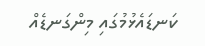ކަނޑައެޅުމުގައި މިންގަނޑެއް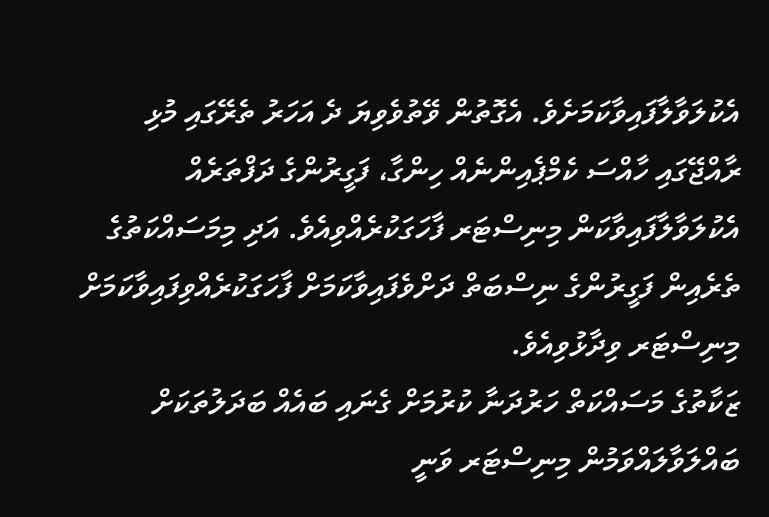އެކުލަވާލާފައިވާކަމަށެވެ. އެގޮތުން ވޭތުވެވިޔަ ދެ އަހަރު ތެރޭގައި މުޅި ރާއްޖޭގައި ހާއްސަ ކެމްޕެއިންނެއް ހިންގާ، ފަގީރުންގެ ދަފްތަރެއް އެކުލަވާލާފައިވާކަން މިނިސްޓަރ ފާހަގަކުރެއްވިއެވެ. އަދި މިމަސައްކަތުގެ ތެރެއިން ފަގީރުންގެ ނިސްބަތް ދަށްވެފައިވާކަމަށް ފާހަގަކުރެއްވިފައިވާކަމަށް މިނިސްޓަރ ވިދާޅުވިއެވެ.
ޒަކާތުގެ މަސައްކަތް ހަރުދަނާ ކުރުމަށް ގެނައި ބައެއް ބަދަލުތަކަށް ބައްލަވާލައްވަމުން މިނިސްޓަރ ވަނީ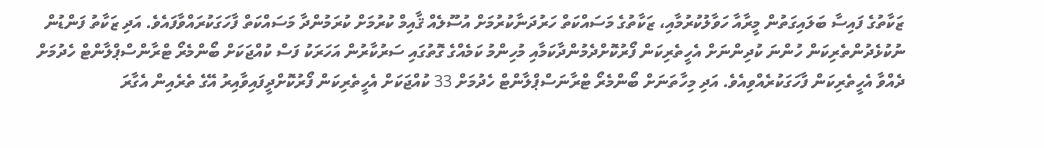ޒަކާތުގެ ފައިސާ ބަލައިގަތުން މީރާއާ ހަވާލުކުރުމާއި، ޒަކާތުގެ މަސައްކަތް ހަރުދަނާކުރުމަށް އުސޫލެއް ޤާއިމް ކުރުމަށް ކުރަމުންދާ މަސައްކަތް ފާހަގަކުރައްވާފައެވެ. އަދި ޒަކާތު ފަންޑުން ނުކުޅެދުންތެރިކަން ހުންނަ ކުދިންނަށް އެހީތެރިކަން ފޯރުކޮށްދެމުންދާކަމާއި މުހިންމު ކަމެއްގެ ގޮތުގައި ސަރުކާރުން އަހަރަކު ފަސް ކުއްޖަކަށް ބޯންމެރޯ ޓްރާންސްޕްލާންޓް ހެދުމަށް ދެއްވާ އެހީތެރިކަން ފާހަގަކުރެއްވިއެވެ. އަދި މިހާތަނަށް ބޯންމެރޯ ޓްރާނަސްޕްލާންޓް ހެދުމަށް 33 ކުއްޖަކަށް އެހީތެރިކަން ފޯރުކޮށްދީފައިވާއިރު އޭގެ ތެރެއިން އެގާރަ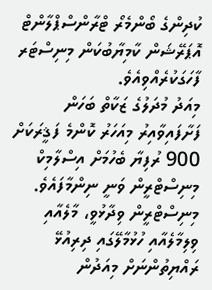ކުދިންގެ ބޯންމެރޯ ޓްރާންސްޕްލާންޓް އޮޕަރޭޝަން ކާމިޔާބުކަން މިނިސްޓަރ ފާހަގަކުރެއްވިއެވެ.
މިއަދު މުދަލުގެ ޒަކާތް ބަހަން ފަށާފައިވާއިރު މިއަހަރު ކޮންމެ ފަޤީރަކަށް 900 ރުފިޔާ ބެހުމަށް އިސްލާމިކް މިނިސްޓްރީން ވަނީ ނިންމާފައެވެ. މިނިސްޓްރީން ވިދާޅުވީ، މާލެއާއި ވިލިމާލެއާއި ހުޅުމާލޭގައި ދިރިއުޅޭ ރައްޔިތުންނަށް މިއަދުން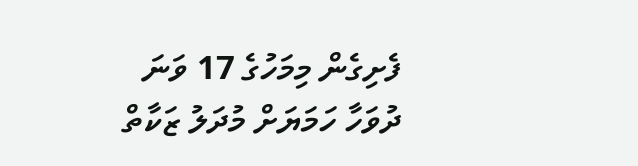ފެށިގެން މިމަހުގެ 17 ވަނަ ދުވަހާ ހަމަޔަށް މުދަލު ޒަކާތް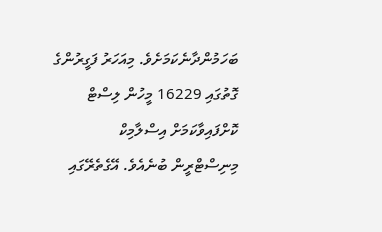ބަހަމުންދާނެކަމަށެވެ. މިއަހަރު ފަގީރުންގެ ގޮތުގައި 16229 މީހުން ލިސްޓް ކޮށްފައިވާކަމަށް އިސްލާމިކް މިނިސްޓްރީން ބުނެއެވެ. އޭގެތެރޭގައި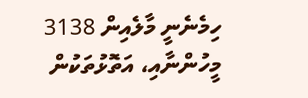ހިމެނެނީ މާލެއިން 3138 މީހުންނާއި، އަތޮޅުތަކުން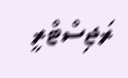ރަޖިސްޓްރީ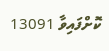ކޮށްފައިވާ 13091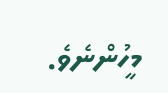މީހުންނެވެ.